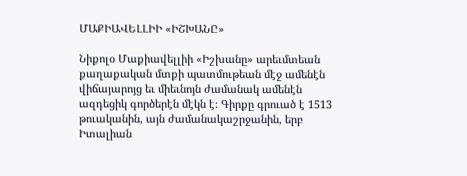ՄԱՔԻԱՎԵԼԼԻԻ «ԻՇԽԱՆԸ»

Նիքոլօ Մաքիավելլիի «Իշխանը» արեւմտեան քաղաքական մտքի պատմութեան մէջ ամենէն վիճայարոյց եւ միեւնոյն ժամանակ ամենէն ազդեցիկ գործերէն մէկն է։ Գիրքը գրուած է 1513 թուականին, այն ժամանակաշրջանին, երբ Իտալիան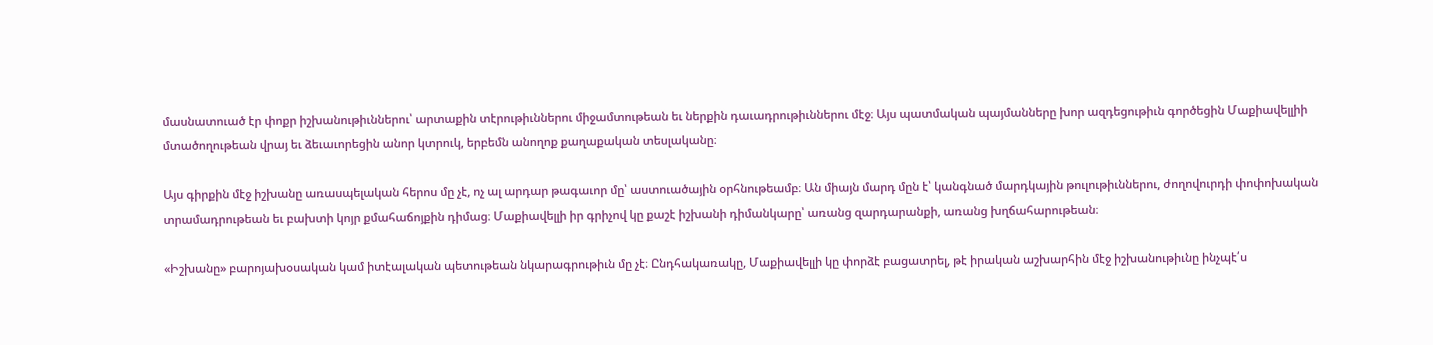մասնատուած էր փոքր իշխանութիւններու՝ արտաքին տէրութիւններու միջամտութեան եւ ներքին դաւադրութիւններու մէջ։ Այս պատմական պայմանները խոր ազդեցութիւն գործեցին Մաքիավելլիի մտածողութեան վրայ եւ ձեւաւորեցին անոր կտրուկ, երբեմն անողոք քաղաքական տեսլականը։

Այս գիրքին մէջ իշխանը առասպելական հերոս մը չէ, ոչ ալ արդար թագաւոր մը՝ աստուածային օրհնութեամբ։ Ան միայն մարդ մըն է՝ կանգնած մարդկային թուլութիւններու, ժողովուրդի փոփոխական տրամադրութեան եւ բախտի կոյր քմահաճոյքին դիմաց։ Մաքիավելլի իր գրիչով կը քաշէ իշխանի դիմանկարը՝ առանց զարդարանքի, առանց խղճահարութեան։

«Իշխանը» բարոյախօսական կամ իտէալական պետութեան նկարագրութիւն մը չէ։ Ընդհակառակը, Մաքիավելլի կը փորձէ բացատրել, թէ իրական աշխարհին մէջ իշխանութիւնը ինչպէ՛ս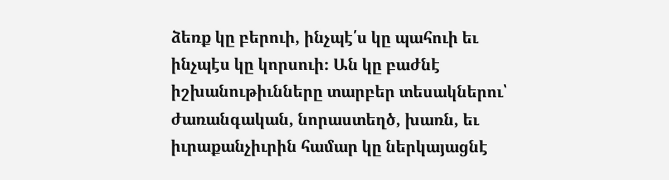ձեռք կը բերուի, ինչպէ՛ս կը պահուի եւ ինչպէս կը կորսուի։ Ան կը բաժնէ իշխանութիւնները տարբեր տեսակներու՝ ժառանգական, նորաստեղծ, խառն, եւ իւրաքանչիւրին համար կը ներկայացնէ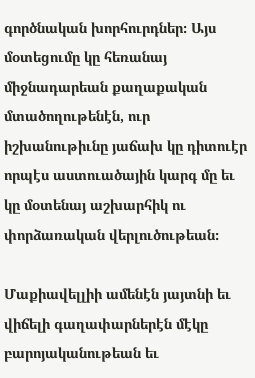գործնական խորհուրդներ։ Այս մօտեցումը կը հեռանայ միջնադարեան քաղաքական մտածողութենէն, ուր իշխանութիւնը յաճախ կը դիտուէր որպէս աստուածային կարգ մը եւ կը մօտենայ աշխարհիկ ու փորձառական վերլուծութեան։

Մաքիավելլիի ամենէն յայտնի եւ վիճելի գաղափարներէն մէկը բարոյականութեան եւ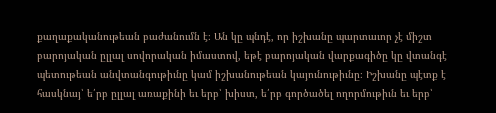քաղաքականութեան բաժանումն է։ Ան կը պնդէ, որ իշխանը պարտաւոր չէ միշտ բարոյական ըլլալ սովորական իմաստով, եթէ բարոյական վարքագիծը կը վտանգէ պետութեան անվտանգութիւնը կամ իշխանութեան կայունութիւնը։ Իշխանը պէտք է հասկնայ՝ ե՛րբ ըլլալ առաքինի եւ երբ՝ խիստ, ե՛րբ գործածել ողորմութիւն եւ երբ՝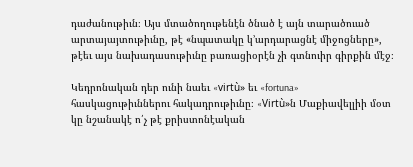դաժանութիւն։ Այս մտածողութենէն ծնած է այն տարածուած արտայայտութիւնը, թէ «նպատակը կ՚արդարացնէ միջոցները», թէեւ այս նախադասութիւնը բառացիօրէն չի գտնուիր գիրքին մէջ։

Կեդրոնական դեր ունի նաեւ «virtù» եւ «fortuna» հասկացութիւններու հակադրութիւնը։ «Virtù»ն Մաքիավելլիի մօտ կը նշանակէ ո՛չ թէ քրիստոնէական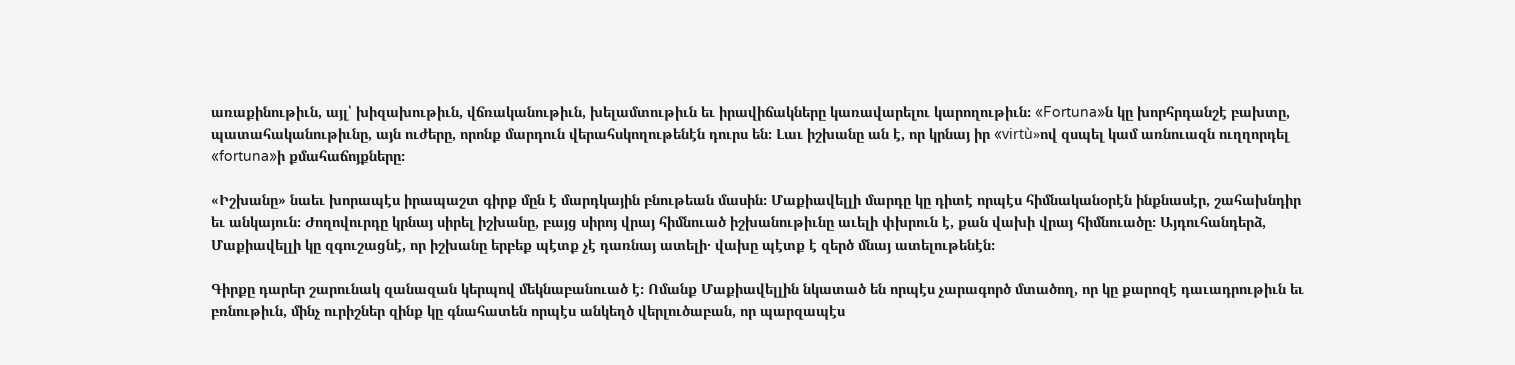առաքինութիւն, այլ՝ խիզախութիւն, վճռականութիւն, խելամտութիւն եւ իրավիճակները կառավարելու կարողութիւն։ «Fortuna»ն կը խորհրդանշէ բախտը, պատահականութիւնը, այն ուժերը, որոնք մարդուն վերահսկողութենէն դուրս են։ Լաւ իշխանը ան է, որ կրնայ իր «virtù»ով զսպել կամ առնուազն ուղղորդել «fortuna»ի քմահաճոյքները։

«Իշխանը» նաեւ խորապէս իրապաշտ գիրք մըն է մարդկային բնութեան մասին։ Մաքիավելլի մարդը կը դիտէ որպէս հիմնականօրէն ինքնասէր, շահախնդիր եւ անկայուն։ Ժողովուրդը կրնայ սիրել իշխանը, բայց սիրոյ վրայ հիմնուած իշխանութիւնը աւելի փխրուն է, քան վախի վրայ հիմնուածը։ Այդուհանդերձ, Մաքիավելլի կը զգուշացնէ, որ իշխանը երբեք պէտք չէ դառնայ ատելի․ վախը պէտք է զերծ մնայ ատելութենէն։

Գիրքը դարեր շարունակ զանազան կերպով մեկնաբանուած է։ Ոմանք Մաքիավելլին նկատած են որպէս չարագործ մտածող, որ կը քարոզէ դաւադրութիւն եւ բռնութիւն, մինչ ուրիշներ զինք կը գնահատեն որպէս անկեղծ վերլուծաբան, որ պարզապէս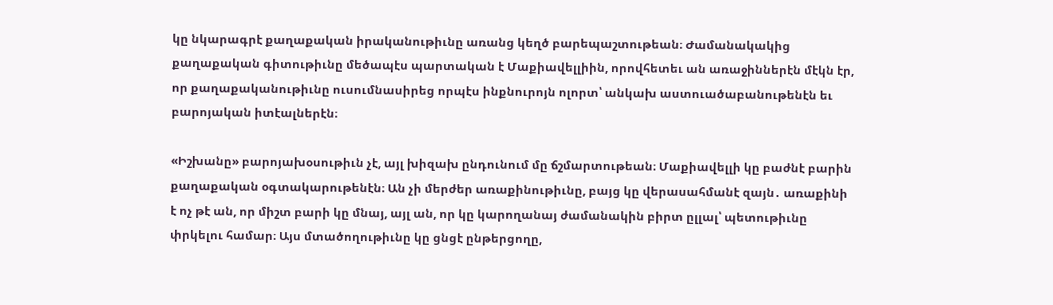կը նկարագրէ քաղաքական իրականութիւնը առանց կեղծ բարեպաշտութեան։ Ժամանակակից քաղաքական գիտութիւնը մեծապէս պարտական է Մաքիավելլիին, որովհետեւ ան առաջիններէն մէկն էր, որ քաղաքականութիւնը ուսումնասիրեց որպէս ինքնուրոյն ոլորտ՝ անկախ աստուածաբանութենէն եւ բարոյական իտէալներէն։

«Իշխանը» բարոյախօսութիւն չէ, այլ խիզախ ընդունում մը ճշմարտութեան։ Մաքիավելլի կը բաժնէ բարին քաղաքական օգտակարութենէն։ Ան չի մերժեր առաքինութիւնը, բայց կը վերասահմանէ զայն․ առաքինի է ոչ թէ ան, որ միշտ բարի կը մնայ, այլ ան, որ կը կարողանայ ժամանակին բիրտ ըլլալ՝ պետութիւնը փրկելու համար։ Այս մտածողութիւնը կը ցնցէ ընթերցողը,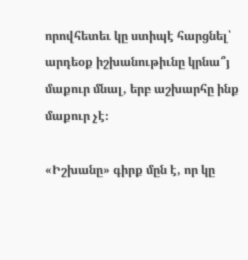որովհետեւ կը ստիպէ հարցնել՝ արդեօք իշխանութիւնը կրնա՞յ մաքուր մնալ, երբ աշխարհը ինք մաքուր չէ։

«Իշխանը» գիրք մըն է, որ կը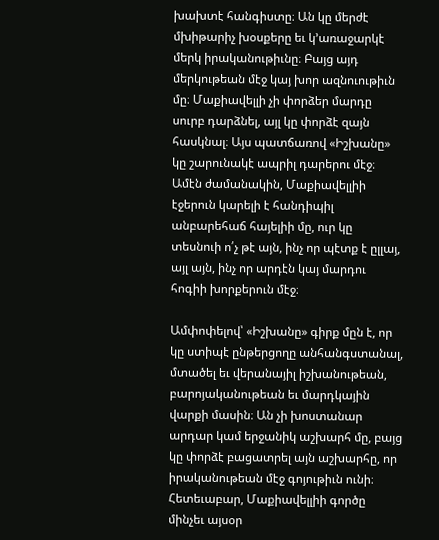խախտէ հանգիստը։ Ան կը մերժէ մխիթարիչ խօսքերը եւ կ՚առաջարկէ մերկ իրականութիւնը։ Բայց այդ մերկութեան մէջ կայ խոր ազնուութիւն մը։ Մաքիավելլի չի փորձեր մարդը սուրբ դարձնել, այլ կը փորձէ զայն հասկնալ։ Այս պատճառով «Իշխանը» կը շարունակէ ապրիլ դարերու մէջ։ Ամէն ժամանակին, Մաքիավելլիի էջերուն կարելի է հանդիպիլ անբարեհաճ հայելիի մը, ուր կը տեսնուի ո՛չ թէ այն, ինչ որ պէտք է ըլլայ, այլ այն, ինչ որ արդէն կայ մարդու հոգիի խորքերուն մէջ։

Ամփոփելով՝ «Իշխանը» գիրք մըն է, որ կը ստիպէ ընթերցողը անհանգստանալ, մտածել եւ վերանայիլ իշխանութեան, բարոյականութեան եւ մարդկային վարքի մասին։ Ան չի խոստանար արդար կամ երջանիկ աշխարհ մը, բայց կը փորձէ բացատրել այն աշխարհը, որ իրականութեան մէջ գոյութիւն ունի։ Հետեւաբար, Մաքիավելլիի գործը մինչեւ այսօր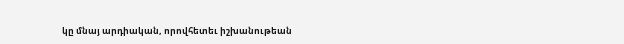կը մնայ արդիական, որովհետեւ իշխանութեան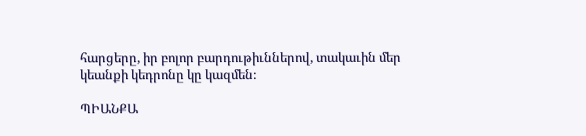հարցերը, իր բոլոր բարդութիւններով, տակաւին մեր կեանքի կեդրոնը կը կազմեն։

ՊԻԱՆՔԱ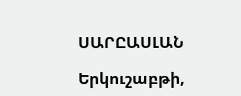ՍԱՐԸԱՍԼԱՆ

Երկուշաբթի,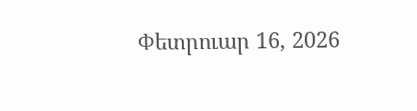Փետրուար 16, 2026